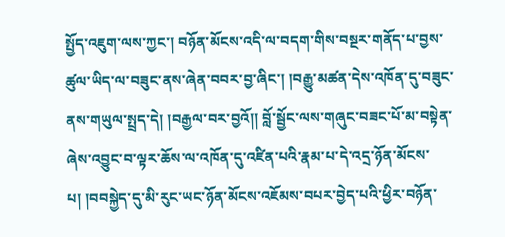སྤྱོད་འཇུག་ལས་ཀྱང་། བཉོན་མོངས་འདི་ལ་བདག་གིས་བསྔར་གནོད་པ་བྱས་ཚུལ་ཡིད་ལ་བཟུང་ནས་ཞེན་བབར་བྱ་ཞིང་། །བརྒྱུ་མཚན་དེས་འཁོན་དུ་བཟུང་ནས་གཡུལ་སྤྲད་དེ། །བརྒྱལ་བར་བྱའོ།། བློ་སྦྱོང་ལས་གཞུང་བཟང་པོ་མ་བསྟེན་ཞེས་འབྱུང་བ་ལྟར་ཆོས་ལ་འཁོན་དུ་འཛིན་པའི་རྣམ་པ་དེ་འདྲ་ཉོན་མོངས་པ། །བབསྐྱེད་དུ་མི་རུང་ཡང་ཉོན་མོངས་འཇོམས་བཔར་བྱེད་པའི་ཕྱིར་བཉོན་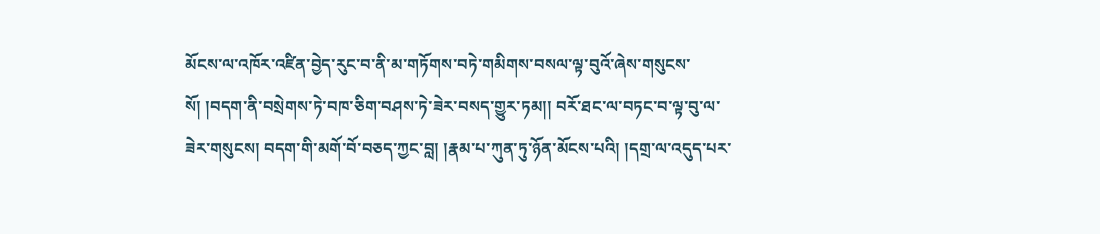མོངས་ལ་འཁོར་འཛིན་བྱེད་རུང་བ་ནི་མ་གཏོགས་བཏེ་གམིགས་བསལ་ལྟ་བུའོ་ཞེས་གསུངས་སོ། །བདག་ནི་བསྲེགས་ཏེ་བཁ་ཅིག་བཤས་ཏེ་ཟེར་བསད་གྱུར་ཏམ།། བརོ་ཐང་ལ་བཏང་བ་ལྟ་བུ་ལ་ཟེར་གསུངས། བདག་གི་མགོ་བོ་བཅད་ཀྱང་བླ། །རྣམ་པ་ཀུན་ཏུ་ཉོན་མོངས་པའི། །དགྲ་ལ་འདུད་པར་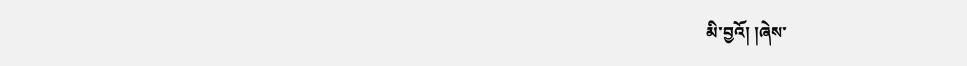མི་བྱའོ། །ཞེས་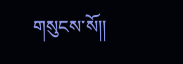གསུངས་སོ།།